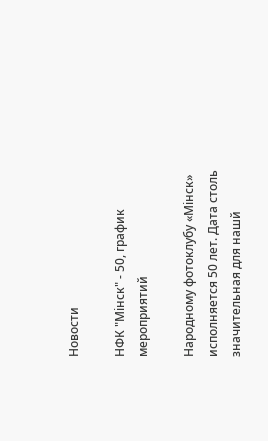Новости

НФК "Мiнск" - 50, график мероприятий

Народному фотоклубу «Мiнск» исполняется 50 лет. Дата столь значительная для нашй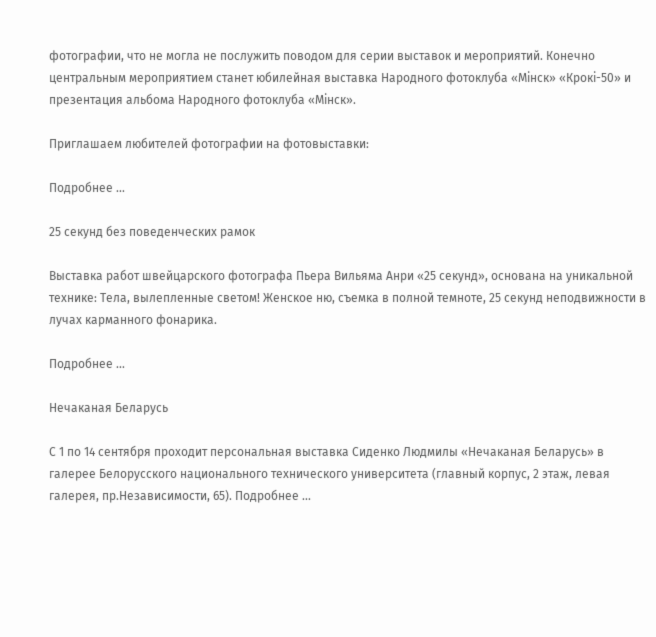фотографии, что не могла не послужить поводом для серии выставок и мероприятий. Конечно центральным мероприятием станет юбилейная выставка Народного фотоклуба «Мiнск» «Крокi-50» и презентация альбома Народного фотоклуба «Мiнск».

Приглашаем любителей фотографии на фотовыставки:

Подробнее ...

25 секунд без поведенческих рамок

Выставка работ швейцарского фотографа Пьера Вильяма Анри «25 секунд», основана на уникальной технике: Тела, вылепленные светом! Женское ню, съемка в полной темноте, 25 секунд неподвижности в лучах карманного фонарика.

Подробнее ...

Нечаканая Беларусь

С 1 по 14 сентября проходит персональная выставка Сиденко Людмилы «Нечаканая Беларусь» в галерее Белорусского национального технического университета (главный корпус, 2 этаж, левая галерея, пр.Независимости, 65). Подробнее ...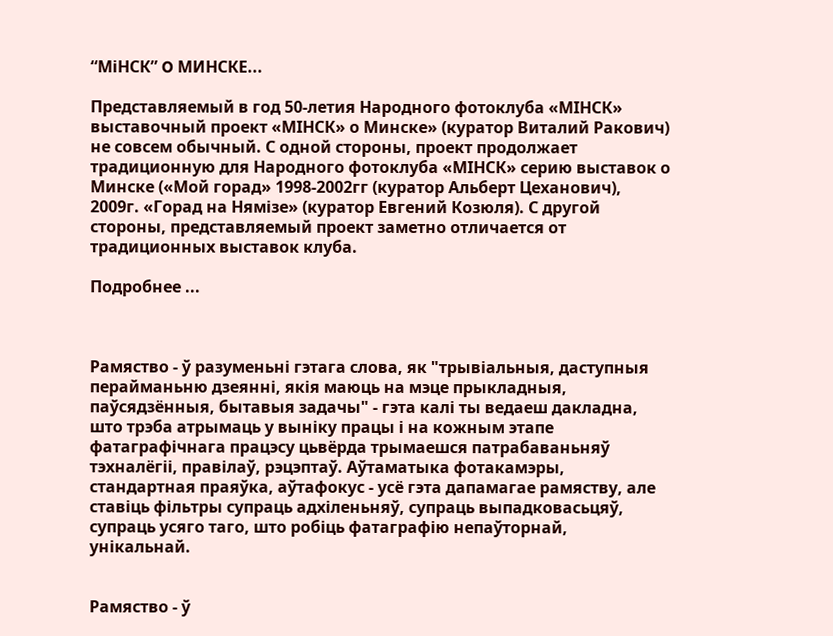“МiНСК” O МИНСКЕ...

Представляемый в год 50-летия Народного фотоклуба «МIНСК» выставочный проект «МIНСК» о Минске» (куратор Виталий Ракович) не совсем обычный. С одной стороны, проект продолжает традиционную для Народного фотоклуба «МIНСК» серию выставок о Минске («Мой горад» 1998-2002гг (куратор Альберт Цеханович), 2009г. «Горад на Нямiзе» (куратор Евгений Козюля). С другой стороны, представляемый проект заметно отличается от традиционных выставок клуба.

Подробнее ...



Рамяство - ў разуменьні гэтага слова, як "трывіальныя, даступныя перайманьню дзеянні, якія маюць на мэце прыкладныя, паўсядзённыя, бытавыя задачы" - гэта калі ты ведаеш дакладна, што трэба атрымаць у выніку працы і на кожным этапе фатаграфічнага працэсу цьвёрда трымаешся патрабаваньняў тэхналёгіі, правілаў, рэцэптаў. Аўтаматыка фотакамэры, стандартная праяўка, аўтафокус - усё гэта дапамагае рамяству, але ставіць фільтры супраць адхіленьняў, супраць выпадковасьцяў, супраць усяго таго, што робіць фатаграфію непаўторнай, унікальнай.


Рамяство - ў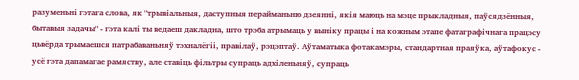разуменьні гэтага слова, як "трывіальныя, даступныя перайманьню дзеянні, якія маюць на мэце прыкладныя, паўсядзённыя, бытавыя задачы" - гэта калі ты ведаеш дакладна, што трэба атрымаць у выніку працы і на кожным этапе фатаграфічнага працэсу цьвёрда трымаешся патрабаваньняў тэхналёгіі, правілаў, рэцэптаў. Аўтаматыка фотакамэры, стандартная праяўка, аўтафокус - усё гэта дапамагае рамяству, але ставіць фільтры супраць адхіленьняў, супраць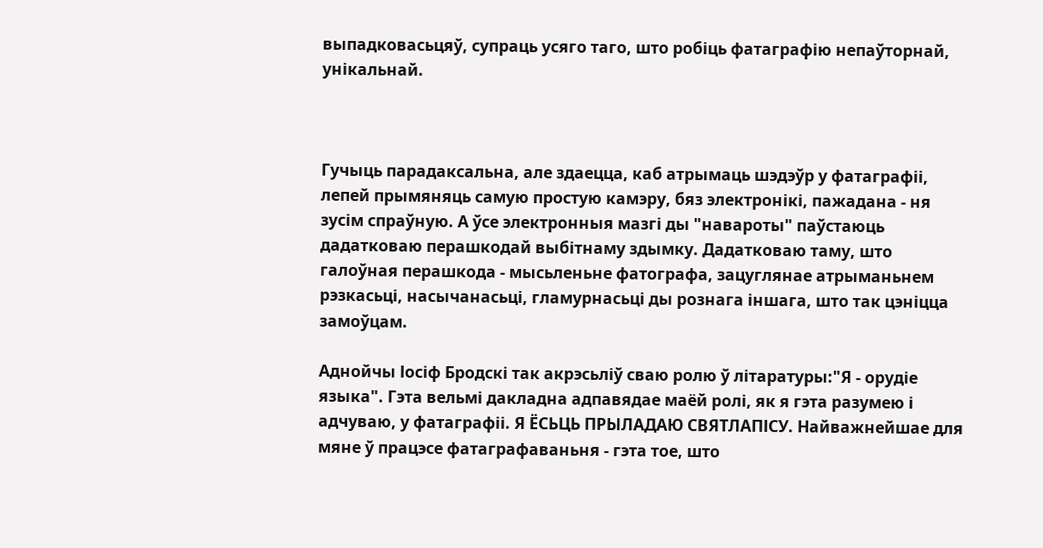выпадковасьцяў, супраць усяго таго, што робіць фатаграфію непаўторнай, унікальнай.



Гучыць парадаксальна, але здаецца, каб атрымаць шэдэўр у фатаграфіі, лепей прымяняць самую простую камэру, бяз электронікі, пажадана - ня зусім спраўную. А ўсе электронныя мазгі ды "навароты" паўстаюць дадатковаю перашкодай выбітнаму здымку. Дадатковаю таму, што галоўная перашкода - мысьленьне фатографа, зацуглянае атрыманьнем рэзкасьці, насычанасьці, гламурнасьці ды рознага іншага, што так цэніцца замоўцам.

Аднойчы Іосіф Бродскі так акрэсьліў сваю ролю ў літаратуры:"Я - орудіе языка". Гэта вельмі дакладна адпавядае маёй ролі, як я гэта разумею і адчуваю, у фатаграфіі. Я ЁСЬЦЬ ПРЫЛАДАЮ СВЯТЛАПІСУ. Найважнейшае для мяне ў працэсе фатаграфаваньня - гэта тое, што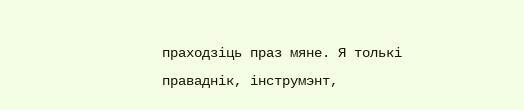праходзіць праз мяне. Я толькі праваднік, інструмэнт,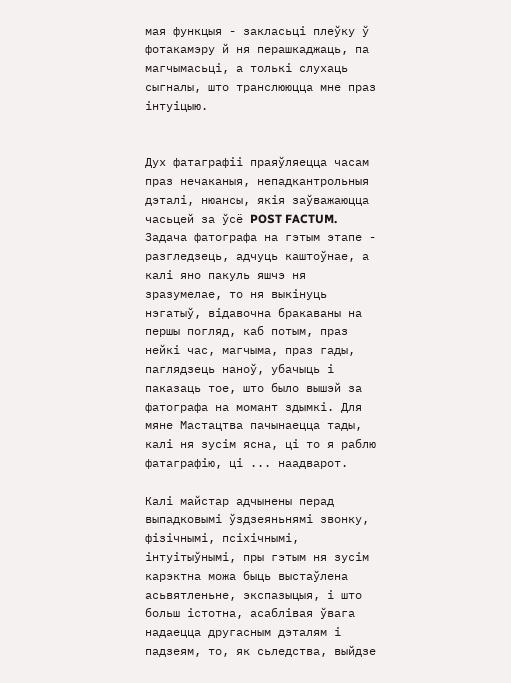мая функцыя - закласьці плеўку ў фотакамэру й ня перашкаджаць, па магчымасьці, а толькі слухаць сыгналы, што транслююцца мне праз інтуіцыю.


Дух фатаграфіі праяўляецца часам праз нечаканыя, непадкантрольныя дэталі, нюансы, якія заўважаюцца часьцей за ўсё POST FACTUM. Задача фатографа на гэтым этапе - разгледзець, адчуць каштоўнае, а калі яно пакуль яшчэ ня зразумелае, то ня выкінуць нэгатыў, відавочна бракаваны на першы погляд, каб потым, праз нейкі час, магчыма, праз гады, паглядзець наноў, убачыць і паказаць тое, што было вышэй за фатографа на момант здымкі. Для мяне Мастацтва пачынаецца тады, калі ня зусім ясна, ці то я раблю фатаграфію, ці ... наадварот.

Калі майстар адчынены перад выпадковымі ўздзеяньнямі звонку, фізічнымі, псіхічнымі, інтуітыўнымі, пры гэтым ня зусім карэктна можа быць выстаўлена асьвятленьне, экспазыцыя, і што больш істотна, асаблівая ўвага надаецца другасным дэталям і падзеям, то, як сьледства, выйдзе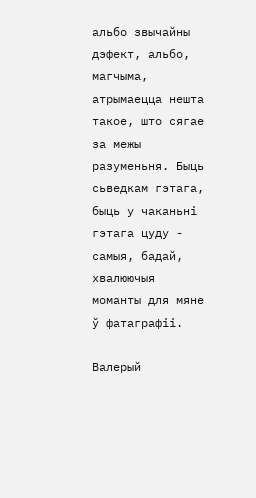альбо звычайны дэфект, альбо, магчыма, атрымаецца нешта такое, што сягае за межы разуменьня. Быць сьведкам гэтага, быць у чаканьні гэтага цуду - самыя, бадай, хвалюючыя моманты для мяне ў фатаграфіі.

Валерый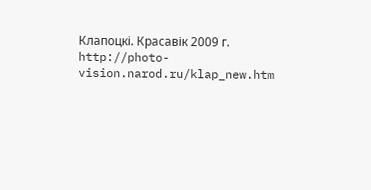Клапоцкі. Красавік 2009 г.
http://photo-vision.narod.ru/klap_new.htm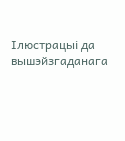Iлюстрацыі да вышэйзгаданага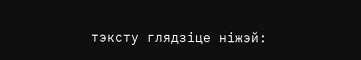тэксту глядзiце нiжэй: